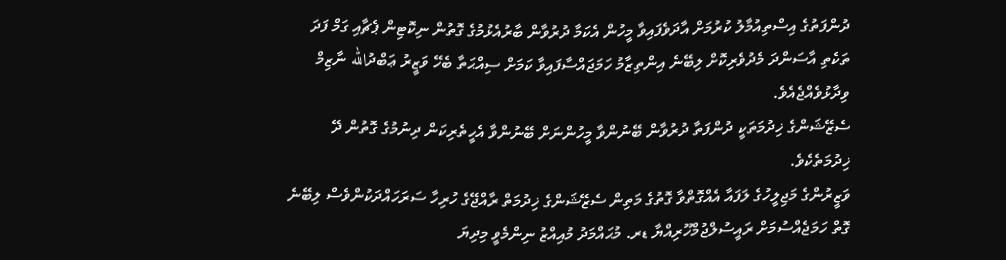ދުންފަތުގެ އިސްތިއުމާލު ކުރުމަށް އާދަވެފައިވާ މީހުން އެކަމާ ދުރުވާން ބާރުއެޅުމުގެ ގޮތުން ނިކޮޓިން ޕެޗާއި ގަމް ފަދަ ތަކެތި އާސަންދަ މެދުވެރިކޮށް ލިބޭނެ އިންތިޒާމު ހަމަޖައްސާފައިވާ ކަމަށް ސިއްޙަތާ ބެހޭ ވަޒީރު ޢަބްދުالله ނާޒިމް ވިދާޅުވެއްޖެއެވެ.
ސެޒޭޝަންގެ ޚިދުމަތަކީ ދުންފަތާ ދުރުވާން ބޭނުންވާ މީހުންނަށް ބޭނުންވާ އެހީތެރިކަން ދިނުމުގެ ގޮތުން ދޭ ޚިދުމަތެކެވެ.
ވަޒީރުންގެ މަޖިލީހުގެ ލަފައާ އެއްގޮތްވާ ގޮތުގެ މަތިން ސެޒޭޝަންގެ ޚިދުމަތް ރާއްޖޭގެ ހުރިހާ ސަރަހައްދަކުންވެސް ލިބޭނެ ގޮތް ހަމަޖެއްސުމަށް ރައީސުލްޖުމްހޫރިއްޔާ ޑރ. މުޙައްމަދު މުއިއްޒު ނިންމެވީ މިދިޔަ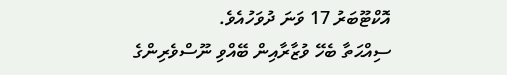އޮކްޓޫބަރު 17 ވަނަ ދުވަހުއެވެ.
ސިއްޙަތާ ބެހޭ ވުޒާރާއިން ބޭއްވި ނޫސްވެރިންގެ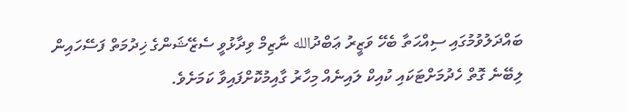ބައްދަލުވުމުގައި ސިއްޙަތާ ބެހޭ ވަޒީރު ޢަބްދުالله ނާޒިމް ވިދާޅުވީ ސެޒޭޝަންގެ ޚިދުމަތް ފަސޭހައިން ލިބޭނެ ގޮތް ހެދުމަށްޓަކައި ކުއިކް ލައިނެއް މިހާރު ގާއިމުކޮށްފައިވާ ކަމަށެވެ.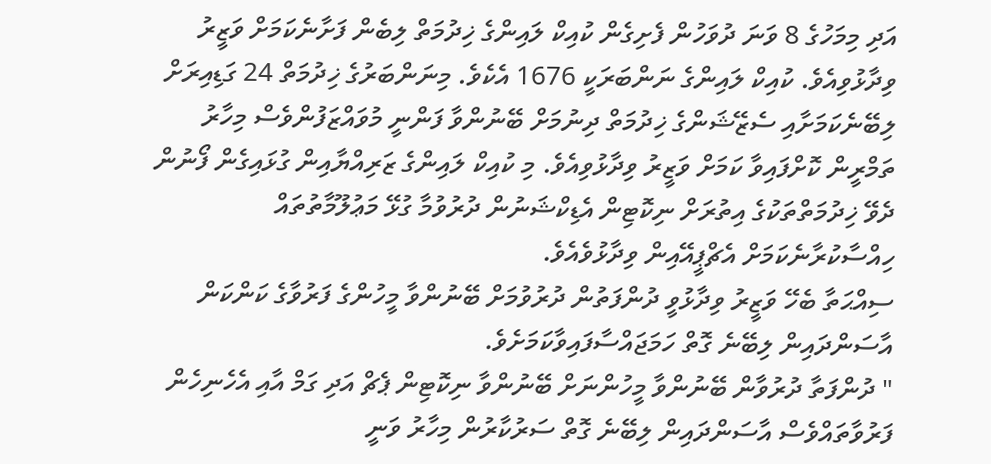އަދި މިމަހުގެ 8 ވަނަ ދުވަހުން ފެށިގެން ކުއިކް ލައިންގެ ޚިދުމަތް ލިބެން ފަށާނެކަމަށް ވަޒީރު ވިދާޅުވިއެވެ. ކުއިކް ލައިންގެ ނަންބަރަކީ 1676 އެކެވެ. މިނަންބަރުގެ ޚިދުމަތް 24 ގަޑިއިރަށް ލިބޭނެކަމަށާއި ސެޒޭޝަންގެ ޚިދުމަތް ދިނުމަށް ބޭނުންވާ ފަންނީ މުވައްޒަފުންވެސް މިހާރު ތަމްރީން ކޮށްފައިވާ ކަމަށް ވަޒީރު ވިދާޅުވިއެވެ. މި ކުއިކް ލައިންގެ ޒަރިއްޔާއިން ގުޅައިގެން ފޯނުން ދެވޭ ޚިދުމަތްތަކުގެ އިތުރަށް ނިކޮޓިން އެޑިކްޝަނުން ދުރުވުމާ ގުޅޭ މަޢުލޫމާތުތައް ހިއްސާކުރާނެކަމަށް އެޗްޕީއޭއިން ވިދާޅުވެއެވެ.
ސިއްޙަތާ ބެހޭ ވަޒީރު ވިދާޅުވީ ދުންފަތުން ދުރުވުމަށް ބޭނުންވާ މީހުންގެ ފަރުވާގެ ކަންކަން އާސަންދައިން ލިބޭނެ ގޮތް ހަމަޖައްސާފައިވާކަމަށެވެ.
" ދުންފަތާ ދުރުވާން ބޭނުންވާ މީހުންނަށް ބޭނުންވާ ނިކޮޓިން ޕެޗް އަދި ގަމް އާއި އެހެނިހެން ފަރުވާތައްވެސް އާސަންދައިން ލިބޭނެ ގޮތް ސަރުކާރުން މިހާރު ވަނީ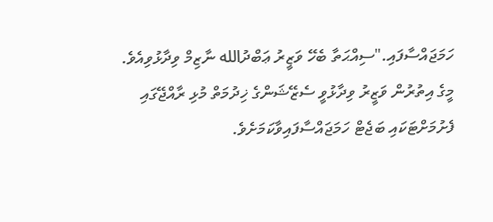ހަމަޖައްސާފައި."ސިއްޙަތާ ބެހޭ ވަޒީރު ޢަބްދުالله ނާޒިމް ވިދާޅުވިއެވެ.
މީގެ އިތުރުން ވަޒީރު ވިދާޅުވީ ސެޒޭޝަންގެ ޚިދުމަތް މުޅި ރާއްޖޭގައި ފެށުމަށްޓަކައި ބަޖެޓް ހަމަޖައްސާފައިވާކަމަށެވެ.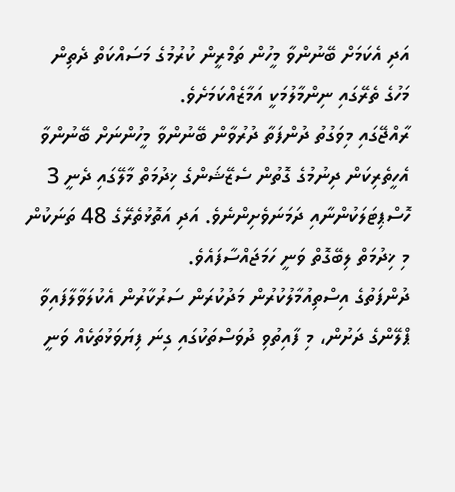އަދި އެކަމަށް ބޭނުންވާ މީހުން ތަމްރީން ކުރުމުގެ މަސައްކަތް ދެތިން މަހުގެ ތެރޭގައި ނިންމާލުމަކީ އަމާޒެއްކަމަށެވެ.
ރާއްޖޭގައި މިވަގުތު ދުންފަތާ ދުރުވާން ބޭނުންވާ މީހުންނަށް ބޭނުންވާ އެހީތެރިކަން ދިނުމުގެ ގޮތުން ސެޒޭޝަންގެ ޚިދުމަތް މާލޭގައި ދެނީ 3 ހޮސްޕިޓަލަކުންނާއި ދަމަނަވެށިންނެވެ. އަދި އަތޮޅުތެރޭގެ 48 ތަނަކުން މި ޚިދުމަތް ލިބޭގޮތް ވަނީ ހަމަޖައްސާފައެވެ.
ދުންފަތުގެ އިސްތިއުމާލުކުރުން މަދުކުރަން ސަރުކާރުން އެކުލަވާލާފައިވާ ޕްލޭންގެ ދަށުން، މި ފާއިތުވި ދުވަސްތަކުގައި ގިނަ ފިޔަވަޅުތަކެއް ވަނީ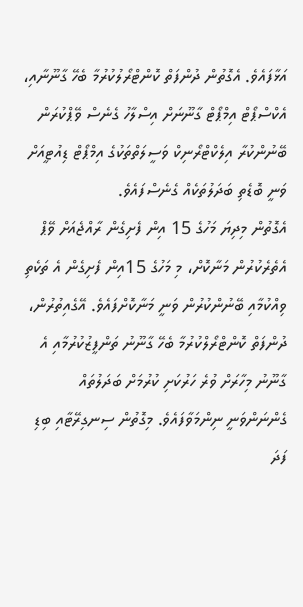އަޅާފައެވެ. އެގޮތުން ދުންފަތް ކޮންޓްރޯލުކުރުމާ ބެހޭ ގާނޫނާއި، އެކްސްޕޯޓް އިމްޕޯޓް ގާނޫނަށް އިސްލާހު ގެނެސް ވޭޕްކުރަން ބޭނުންކުރާ އިލެކްޓްރޯނިކް ވަސީލަތްތަކުގެ އިމްޕޯޓް ޑިއުޓީއަށް ވަނީ ބޮޑެތި ބަދަލުތަކެއް ގެނެސްފައެވެ.
އެގޮތުން މިދިޔަ މަހުގެ 15 އިން ފެށިގެން ރާއްޖެއަށް ވޭޕް އެތެރެކުރުން މަނާކޮށް، މި މަހުގެ 15އިން ފެށިގެން އެ ތަކެތި ވިއްކުމާއި ބޭނުންކުރުން ވަނީ މަނާކޮށްފައެވެ. އޭގެއިތުރުން، ދުންފަތް ކޮންޓްރޯލްކުރުމާ ބެހޭ ގާނޫނު ތަންފީޒުކުރުމާއި އެ ގާނޫނު މިހާރަށް ވުރެ ހަރުކަށި ކުރުމަށް ބަދަލުތައް ގެންނަންވަނީ ނިންމަވާފައެވެ. މިގޮތުން ސިނގިރޭޓާއި ބިޑި ފަދަ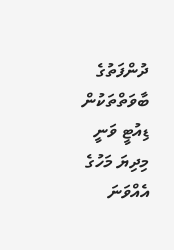ދުންފަތުގެ ބާވަތްތަކުން ޑިއުޓީ ވަނީ މިދިޔަ މަހުގެ އެއްވަނަ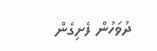ދުވަހުން ފެށިގެން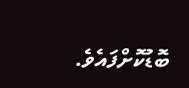ބޮޑުކޮށްފައެވެ.